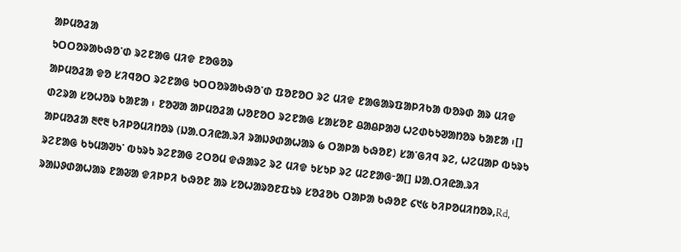ᱟᱞᱢᱚᱲᱟ
ᱩᱛᱛᱚᱨᱟᱠᱷᱚᱸᱰ ᱨᱮᱱᱟᱜ ᱢᱤᱫ ᱱᱚᱜᱚᱨ
ᱟᱞᱢᱚᱲᱟ ᱫᱚ ᱥᱤᱧᱚᱛ ᱨᱮᱱᱟᱜ ᱩᱛᱛᱚᱨᱟᱠᱷᱚᱸᱰ ᱯᱚᱱᱚᱛ ᱨᱮ ᱢᱤᱫ ᱱᱟᱜᱟᱨᱯᱟᱞᱤᱠᱟ ᱵᱚᱨᱰ ᱟᱨ ᱢᱤᱫ ᱰᱮᱨᱟ ᱥᱚᱦᱚᱨ ᱠᱟᱱᱟ ᱾ ᱱᱚᱣᱟ ᱟᱞᱢᱚᱲᱟ ᱦᱚᱱᱚᱛ ᱨᱮᱱᱟᱜ ᱥᱟᱥᱚᱱ ᱪᱟᱪᱞᱟᱣ ᱦᱮᱰᱠᱩᱣᱟᱴᱚᱨ ᱠᱟᱱᱟ ᱾[] ᱟᱞᱢᱚᱲᱟ ᱓᱖᱓ ᱠᱤᱞᱚᱢᱤᱴᱚᱨ (ᱡᱟᱹᱛᱤᱭᱟᱹᱨᱤ ᱨᱟᱡᱽᱰᱟᱦᱟᱨ ᱙ ᱛᱟᱞᱟ ᱠᱷᱚᱱ) ᱥᱟᱸᱜᱤᱧ ᱨᱮ, ᱦᱮᱢᱟᱞ ᱵᱩᱨᱩ ᱨᱮᱱᱟᱜ ᱠᱩᱢᱟᱣᱩᱸ ᱵᱩᱨᱩ ᱨᱮᱱᱟᱜ ᱮᱛᱚᱢ ᱫᱷᱟᱨᱮ ᱨᱮ ᱢᱤᱫ ᱩᱥᱩᱞ ᱨᱮ ᱢᱮᱱᱟᱜᱼᱟ[] ᱡᱟᱹᱛᱤᱭᱟᱹᱨᱤ ᱨᱟᱡᱽᱰᱟᱦᱟᱨ ᱱᱟᱶᱟ ᱫᱤᱞᱞᱤ ᱠᱷᱚᱱ ᱟᱨ ᱥᱚᱦᱟᱨᱚᱱᱯᱩᱨ ᱥᱚᱲᱚᱠ ᱛᱟᱞᱟ ᱠᱷᱚᱱ ᱔᱑᱕ ᱠᱤᱞᱚᱢᱤᱴᱚᱨ,Rd,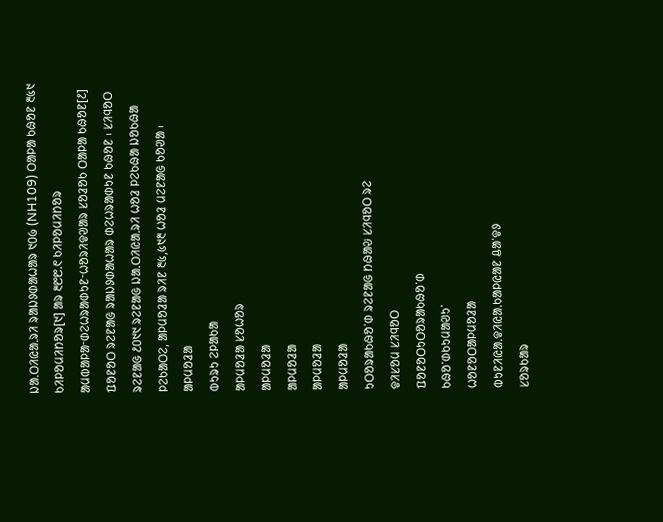ᱡᱟᱹᱛᱤᱭᱟᱹᱨᱤ ᱨᱟᱡᱽᱰᱟᱦᱟᱨ ᱑᱐᱙ (NH109) ᱛᱟᱞᱟ ᱠᱷᱚᱱ ᱓᱕᱑ ᱠᱤᱞᱚᱢᱤᱴᱚᱨ[᱑] ᱟᱨ ᱓᱘᱘.᱖ ᱠᱤᱞᱚᱢᱤᱴᱚᱨ ᱟᱢᱵᱟᱞᱟᱼᱰᱮᱦᱨᱟᱰᱩᱱᱼᱦᱚᱨᱤᱫᱣᱟᱨ ᱥᱚᱲᱚᱠ ᱛᱟᱞᱟ ᱠᱷᱚᱱ[᱒] ᱯᱚᱱᱚᱛ ᱨᱮᱱᱟᱜ ᱨᱟᱡᱽᱰᱟᱦᱟᱨ ᱰᱮᱦᱨᱟᱰᱩᱱ ᱠᱷᱚᱱ ᱾ ᱥᱤᱧᱚᱛ ᱨᱮᱱᱟᱜ ᱒᱐᱑᱑ ᱨᱮᱱᱟᱜ ᱡᱟᱹᱛᱤᱭᱟᱹᱨᱤ ᱦᱚᱲ ᱞᱮᱠᱷᱟ ᱡᱚᱠᱷᱟ ᱞᱮᱠᱟᱛᱮ, ᱟᱞᱢᱚᱲᱟ ᱨᱤᱱ ᱓᱕,᱕᱑᱓ ᱦᱚᱲ ᱢᱮᱱᱟᱜ ᱠᱚᱣᱟ ᱾
ᱟᱞᱢᱚᱲᱟ
ᱵᱩᱨᱩ ᱮᱞᱟᱠᱟ
ᱟᱞᱢᱚᱲᱟ ᱥᱚᱦᱚᱨ
ᱟᱞᱢᱚᱲᱟ
ᱟᱞᱢᱚᱲᱟ
ᱟᱞᱢᱚᱲᱟ
ᱟᱞᱢᱚᱲᱟ
ᱩᱛᱚᱨᱟᱠᱷᱚᱸᱰ ᱨᱮᱱᱟᱜ ᱴᱷᱟᱶ ᱥᱤᱧᱚᱛ ᱨᱮ
ᱫᱤᱥᱚᱢ ᱥᱤᱧᱚᱛ
ᱯᱚᱱᱚᱛᱩᱛᱚᱨᱟᱠᱷᱚᱸᱰ
ᱠᱷᱚᱸᱰᱠᱩᱢᱟᱣᱩᱸ
ᱦᱚᱱᱚᱛᱟᱞᱢᱚᱲᱟ
ᱵᱩᱱᱤᱭᱟᱹᱫᱤᱭᱟᱹᱠᱟᱞᱭᱟᱱ ᱪᱟᱸᱫᱽ
ᱥᱚᱨᱠᱟᱨ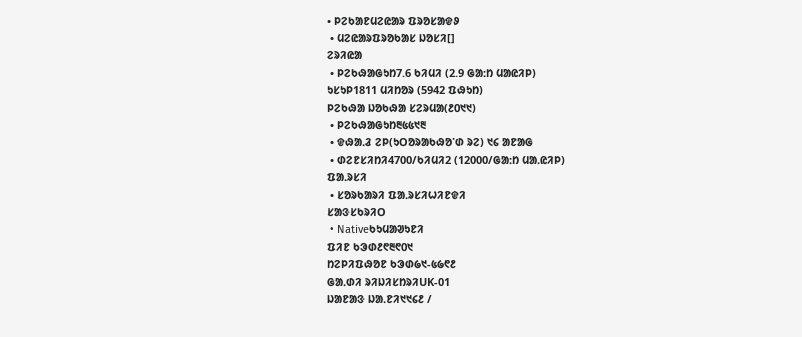• ᱞᱮᱠᱟᱱᱢᱮᱭᱟᱨ ᱯᱨᱚᱥᱟᱫᱽ
 • ᱢᱮᱭᱟᱨᱯᱨᱚᱠᱟᱥ ᱡᱚᱥᱤ[]
ᱮᱨᱤᱭᱟ
 • ᱞᱮᱠᱷᱟᱜᱩᱴ7.6 ᱠᱤᱢᱤ (2.9 ᱜᱟᱺᱴ ᱢᱟᱭᱤᱞ)
ᱩᱥᱩᱞ1811 ᱢᱤᱴᱚᱨ (5942 ᱯᱷᱩᱴ)
ᱞᱮᱠᱷᱟ ᱡᱚᱠᱷᱟ ᱥᱮᱨᱢᱟ(᱒᱐᱑᱑)
 • ᱞᱮᱠᱷᱟᱜᱩᱴ᱓᱕᱕᱑᱓
 • ᱫᱷᱟᱹᱲ ᱮᱞ(ᱩᱛᱚᱨᱟᱠᱷᱚᱸᱰ ᱨᱮ) ᱑᱔ ᱟᱱᱟᱜ
 • ᱰᱮᱱᱥᱤᱴᱤ4700/ᱠᱤᱢᱤ2 (12000/ᱜᱟᱺᱴ ᱢᱟᱹᱭᱤᱞ)
ᱯᱟᱹᱨᱥᱤ
 • ᱥᱚᱨᱠᱟᱨᱤ ᱯᱟᱹᱨᱥᱤᱦᱤᱱᱫᱤ
ᱥᱟᱝᱥᱠᱨᱤᱛ
 • Nativeᱠᱩᱢᱟᱣᱩᱱᱤ
ᱯᱤᱱ ᱠᱳᱰ᱒᱖᱓᱖᱐᱑
ᱴᱮᱞᱤᱯᱷᱚᱱ ᱠᱳᱰ᱙᱑-᱕᱙᱖᱒
ᱜᱟᱹᱰᱤ ᱨᱤᱡᱤᱥᱴᱨᱤUK-01
ᱡᱟᱱᱟᱝ ᱡᱟᱹᱱᱤ᱑᱑᱔᱒ /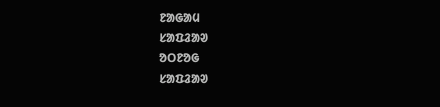ᱱᱟᱜᱟᱢ
ᱥᱟᱯᱲᱟᱣ
ᱚᱛᱱᱚᱜ
ᱥᱟᱯᱲᱟᱣ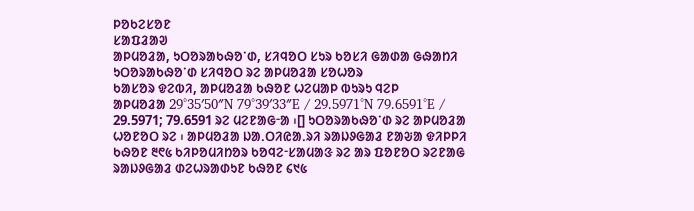ᱞᱚᱠᱮᱥᱚᱱ
ᱥᱟᱯᱲᱟᱣ
ᱟᱞᱢᱚᱲᱟ, ᱩᱛᱚᱨᱟᱠᱷᱚᱸᱰ, ᱥᱤᱧᱚᱛ ᱥᱩᱨ ᱠᱚᱥᱤ ᱜᱟᱰᱟ ᱜᱷᱟᱴᱤ
ᱩᱛᱚᱨᱟᱠᱷᱚᱸᱰ ᱥᱤᱧᱚᱛ ᱨᱮ ᱟᱞᱢᱚᱲᱟ ᱥᱚᱦᱚᱨ
ᱠᱟᱥᱚᱨ ᱫᱮᱵᱤ, ᱟᱞᱢᱚᱲᱟ ᱠᱷᱚᱱ ᱦᱮᱢᱟᱞ ᱵᱩᱨᱩ ᱧᱮᱞ
ᱟᱞᱢᱚᱲᱟ 29°35′50″N 79°39′33″E / 29.5971°N 79.6591°E / 29.5971; 79.6591 ᱨᱮ ᱢᱮᱱᱟᱜᱼᱟ ᱾[] ᱩᱛᱚᱨᱟᱠᱷᱚᱸᱰ ᱨᱮ ᱟᱞᱢᱚᱲᱟ ᱦᱚᱱᱚᱛ ᱨᱮ ᱾ ᱟᱞᱢᱚᱲᱟ ᱡᱟᱹᱛᱤᱭᱟᱹᱨᱤ ᱨᱟᱡᱽᱜᱟᱲ ᱱᱟᱶᱟ ᱫᱤᱞᱞᱤ ᱠᱷᱚᱱ ᱓᱖᱕ ᱠᱤᱞᱚᱢᱤᱴᱚᱨ ᱠᱚᱧᱮᱼᱥᱟᱢᱟᱝ ᱨᱮ ᱟᱨ ᱯᱚᱱᱚᱛ ᱨᱮᱱᱟᱜ ᱨᱟᱡᱽᱜᱟᱲ ᱰᱮᱦᱨᱟᱰᱩᱱ ᱠᱷᱚᱱ ᱔᱑᱕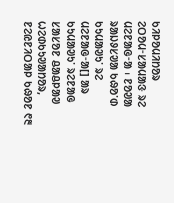ᱠᱤᱞᱚᱢᱤᱴᱚᱨ ᱮᱛᱚᱢᱼᱥᱟᱢᱟᱝ ᱨᱮ ᱢᱮᱱᱟᱜᱼᱟ ᱾ ᱱᱚᱣᱟ ᱨᱟᱡᱽᱥᱣᱟ ᱠᱷᱚᱸᱰ ᱠᱩᱢᱟᱣᱩᱸ ᱨᱮ ᱢᱮᱱᱟᱜᱼᱟ[] ᱟᱨ ᱠᱩᱢᱟᱣᱩᱸ ᱨᱮᱱᱟᱜ ᱥᱟᱥᱚᱱ ᱪᱟᱪᱞᱟᱣ ᱦᱮᱰᱠᱩᱣᱟᱴᱚᱨ, ᱱᱮᱭᱱᱤᱛᱟᱞ ᱠᱷᱚᱱ ᱖᱓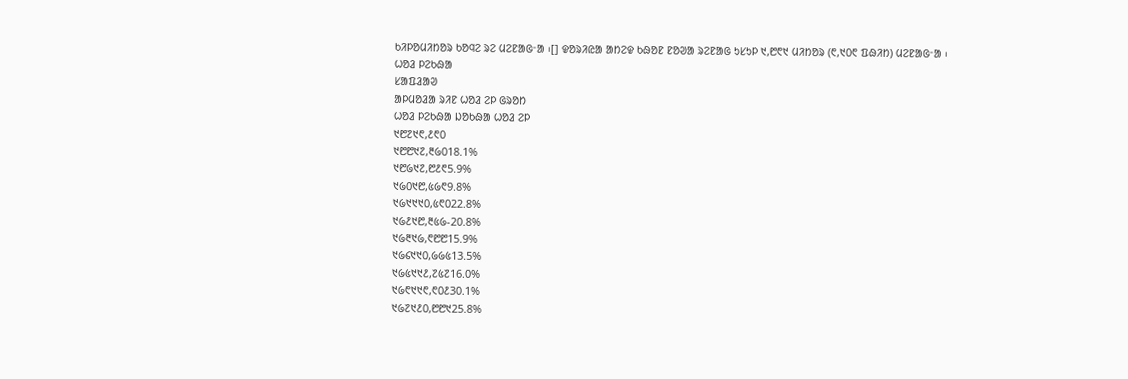ᱠᱤᱞᱚᱢᱤᱴᱚᱨ ᱠᱚᱧᱮ ᱨᱮ ᱢᱮᱱᱟᱜᱼᱟ ᱾[] ᱫᱚᱨᱤᱭᱟ ᱟᱴᱮᱫ ᱠᱷᱚᱱ ᱱᱚᱣᱟ ᱨᱮᱱᱟᱜ ᱩᱥᱩᱞ ᱑,᱘᱖᱑ ᱢᱤᱴᱚᱨ (᱖,᱑᱐᱖ ᱯᱷᱤᱴ) ᱢᱮᱱᱟᱜᱼᱟ ᱾
ᱦᱚᱲ ᱞᱮᱠᱷᱟ
ᱥᱟᱯᱲᱟᱣ
ᱟᱞᱢᱚᱲᱟ ᱨᱤᱱ ᱦᱚᱲ ᱮᱞ ᱜᱨᱚᱴ
ᱦᱚᱲ ᱞᱮᱠᱷᱟ ᱡᱚᱠᱷᱟ ᱦᱚᱲ ᱮᱞ
᱑᱘᱗᱑᱖,᱒᱖᱐
᱑᱘᱘᱑᱗,᱓᱙᱐18.1%
᱑᱘᱙᱑᱗,᱘᱒᱖5.9%
᱑᱙᱐᱑᱘,᱕᱙᱖9.8%
᱑᱙᱑᱑᱑᱐,᱕᱖᱐22.8%
᱑᱙᱒᱑᱘,᱓᱕᱙-20.8%
᱑᱙᱓᱑᱙,᱖᱘᱘15.9%
᱑᱙᱔᱑᱑᱐,᱙᱙᱕13.5%
᱑᱙᱕᱑᱑᱒,᱗᱕᱗16.0%
᱑᱙᱖᱑᱑᱖,᱖᱐᱒30.1%
᱑᱙᱗᱑᱒᱐,᱘᱘᱑25.8%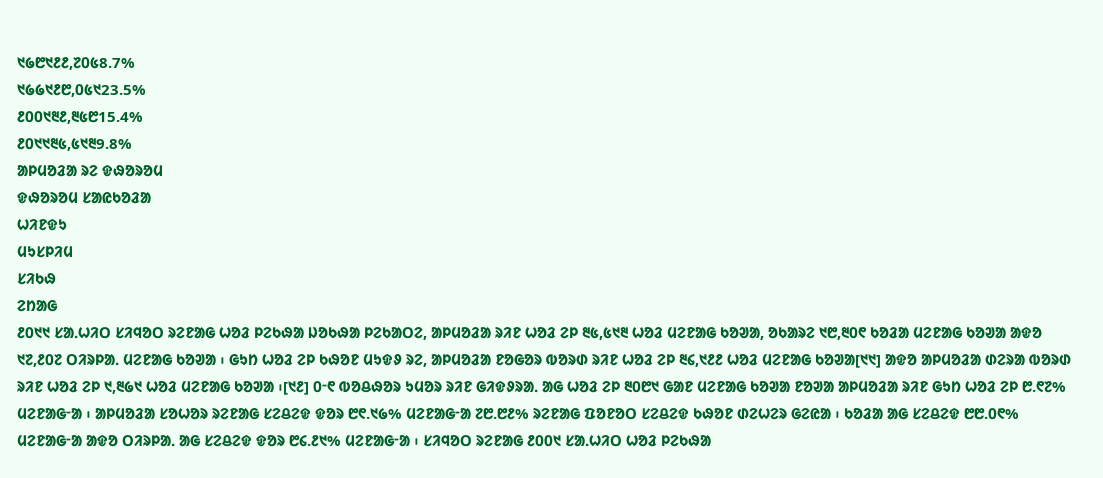᱑᱙᱘᱑᱒᱒,᱗᱐᱕8.7%
᱑᱙᱙᱑᱒᱘,᱐᱕᱑23.5%
᱒᱐᱐᱑᱓᱒,᱓᱕᱘15.4%
᱒᱐᱑᱑᱓᱕,᱕᱑᱓9.8%
ᱟᱞᱢᱚᱲᱟ ᱨᱮ ᱫᱷᱚᱨᱚᱢ
ᱫᱷᱚᱨᱚᱢ ᱥᱟᱭᱠᱚᱲᱟ
ᱦᱤᱱᱫᱩ
ᱢᱩᱥᱞᱤᱢ
ᱥᱤᱠᱷ
ᱮᱴᱟᱜ
᱒᱐᱑᱑ ᱥᱟᱹᱦᱤᱛ ᱥᱤᱧᱚᱛ ᱨᱮᱱᱟᱜ ᱦᱚᱲ ᱞᱮᱠᱷᱟ ᱡᱚᱠᱷᱟ ᱞᱮᱠᱟᱛᱮ, ᱟᱞᱢᱚᱲᱟ ᱨᱤᱱ ᱦᱚᱲ ᱮᱞ ᱓᱕,᱕᱑᱓ ᱦᱚᱲ ᱢᱮᱱᱟᱜ ᱠᱚᱣᱟ, ᱚᱠᱟᱨᱮ ᱑᱘,᱓᱐᱖ ᱠᱚᱲᱟ ᱢᱮᱱᱟᱜ ᱠᱚᱣᱟ ᱟᱫᱚ ᱑᱗,᱒᱐᱗ ᱛᱤᱨᱞᱟᱹ ᱢᱮᱱᱟᱜ ᱠᱚᱣᱟ ᱾ ᱜᱩᱴ ᱦᱚᱲ ᱮᱞ ᱠᱷᱚᱱ ᱢᱩᱫᱽ ᱨᱮ, ᱟᱞᱢᱚᱲᱟ ᱱᱚᱜᱚᱨ ᱵᱚᱨᱰ ᱨᱤᱱ ᱦᱚᱲ ᱮᱞ ᱓᱔,᱑᱒᱒ ᱦᱚᱲ ᱢᱮᱱᱟᱜ ᱠᱚᱣᱟ[᱑᱑] ᱟᱫᱚ ᱟᱞᱢᱚᱲᱟ ᱰᱮᱨᱟ ᱵᱚᱨᱰ ᱨᱤᱱ ᱦᱚᱲ ᱮᱞ ᱑,᱓᱙᱑ ᱦᱚᱲ ᱢᱮᱱᱟᱜ ᱠᱚᱣᱟ ᱾[᱑᱒] ᱐ᱼ᱖ ᱵᱚᱪᱷᱚᱨ ᱩᱢᱚᱨ ᱨᱤᱱ ᱜᱤᱫᱽᱨᱟᱹ ᱟᱜ ᱦᱚᱲ ᱮᱞ ᱓᱐᱘᱑ ᱜᱟᱱ ᱢᱮᱱᱟᱜ ᱠᱚᱣᱟ ᱱᱚᱣᱟ ᱟᱞᱢᱚᱲᱟ ᱨᱤᱱ ᱜᱩᱴ ᱦᱚᱲ ᱮᱞ ᱘.᱖᱗% ᱢᱮᱱᱟᱜᱼᱟ ᱾ ᱟᱞᱢᱚᱲᱟ ᱥᱚᱦᱚᱨ ᱨᱮᱱᱟᱜ ᱥᱮᱪᱮᱫ ᱫᱚᱨ ᱘᱖.᱑᱙% ᱢᱮᱱᱟᱜᱼᱟ ᱗᱘.᱘᱒% ᱨᱮᱱᱟᱜ ᱯᱚᱱᱚᱛ ᱥᱮᱪᱮᱫ ᱠᱷᱚᱱ ᱰᱮᱦᱮᱨ ᱜᱮᱭᱟ ᱾ ᱠᱚᱲᱟ ᱟᱜ ᱥᱮᱪᱮᱫ ᱘᱘.᱐᱖% ᱢᱮᱱᱟᱜᱼᱟ ᱟᱫᱚ ᱛᱤᱨᱞᱟᱹ ᱟᱜ ᱥᱮᱪᱮᱫ ᱫᱚᱨ ᱘᱔.᱒᱑% ᱢᱮᱱᱟᱜᱼᱟ ᱾ ᱥᱤᱧᱚᱛ ᱨᱮᱱᱟᱜ ᱒᱐᱐᱑ ᱥᱟᱹᱦᱤᱛ ᱦᱚᱲ ᱞᱮᱠᱷᱟ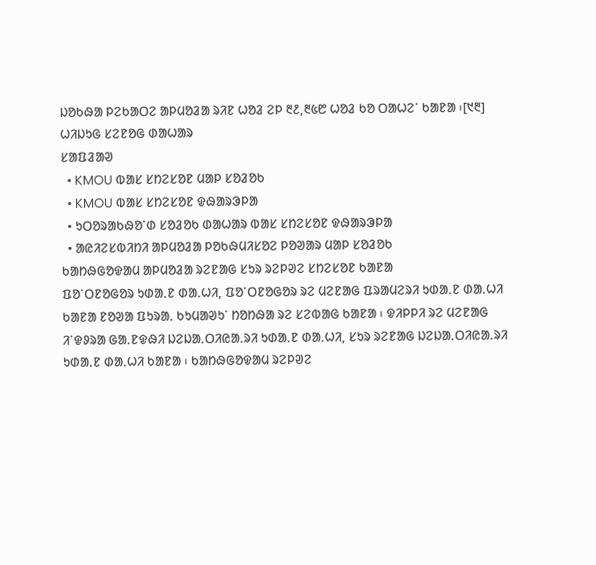ᱡᱚᱠᱷᱟ ᱞᱮᱠᱟᱛᱮ ᱟᱞᱢᱚᱲᱟ ᱨᱤᱱ ᱦᱚᱲ ᱮᱞ ᱓᱒,᱓᱕᱘ ᱦᱚᱲ ᱠᱚ ᱛᱟᱦᱮᱸ ᱠᱟᱱᱟ ᱾[᱑᱓]
ᱦᱤᱡᱩᱜ ᱥᱮᱱᱚᱜ ᱰᱟᱦᱟᱨ
ᱥᱟᱯᱲᱟᱣ
  • KMOU ᱵᱟᱥ ᱥᱴᱮᱥᱚᱱ ᱢᱟᱞ ᱥᱚᱲᱚᱠ
  • KMOU ᱵᱟᱥ ᱥᱴᱮᱥᱚᱱ ᱫᱷᱟᱨᱳᱞᱟ
  • ᱩᱛᱚᱨᱟᱠᱷᱚᱸᱰ ᱥᱚᱲᱚᱠ ᱰᱟᱦᱟᱨ ᱵᱟᱥ ᱥᱴᱮᱥᱚᱱ ᱫᱷᱟᱨᱳᱞᱟ
  • ᱟᱭᱤᱮᱥᱵᱤᱴᱤ ᱟᱞᱢᱚᱲᱟ ᱞᱚᱠᱷᱢᱤᱥᱚᱮ ᱞᱚᱣᱟᱨ ᱢᱟᱞ ᱥᱚᱲᱚᱠ
ᱠᱟᱴᱷᱜᱚᱫᱟᱢ ᱟᱞᱢᱚᱲᱟ ᱨᱮᱱᱟᱜ ᱥᱩᱨ ᱨᱮᱞᱣᱮ ᱥᱴᱮᱥᱚᱱ ᱠᱟᱱᱟ
ᱯᱚᱸᱛᱱᱚᱜᱚᱨ ᱩᱰᱟᱹᱱ ᱰᱟᱹᱦᱤ, ᱯᱚᱸᱛᱱᱚᱜᱚᱨ ᱨᱮ ᱢᱮᱱᱟᱜ ᱯᱨᱟᱢᱮᱨᱤ ᱩᱰᱟᱹᱱ ᱰᱟᱹᱦᱤ ᱠᱟᱱᱟ ᱱᱚᱣᱟ ᱯᱩᱨᱟᱹ ᱠᱩᱢᱟᱣᱩᱸ ᱴᱚᱴᱷᱟ ᱨᱮ ᱥᱮᱵᱟᱜ ᱠᱟᱱᱟ ᱾ ᱫᱤᱞᱞᱤ ᱨᱮ ᱢᱮᱱᱟᱜ ᱤᱸᱫᱽᱨᱟ ᱜᱟᱹᱱᱫᱷᱤ ᱡᱮᱡᱟᱹᱛᱤᱭᱟᱹᱨᱤ ᱩᱰᱟᱹᱱ ᱰᱟᱹᱦᱤ, ᱥᱩᱨ ᱨᱮᱱᱟᱜ ᱡᱮᱡᱟᱹᱛᱤᱭᱟᱹᱨᱤ ᱩᱰᱟᱹᱱ ᱰᱟᱹᱦᱤ ᱠᱟᱱᱟ ᱾ ᱠᱟᱴᱷᱜᱚᱫᱟᱢ ᱨᱮᱞᱣᱮ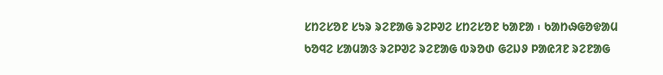ᱥᱴᱮᱥᱚᱱ ᱥᱩᱨ ᱨᱮᱱᱟᱜ ᱨᱮᱞᱣᱮ ᱥᱴᱮᱥᱚᱱ ᱠᱟᱱᱟ ᱾ ᱠᱟᱴᱷᱜᱚᱫᱟᱢ ᱠᱚᱧᱮ ᱥᱟᱢᱟᱝ ᱨᱮᱞᱣᱮ ᱨᱮᱱᱟᱜ ᱵᱨᱚᱰ ᱜᱮᱡᱽ ᱞᱟᱭᱤᱱ ᱨᱮᱱᱟᱜ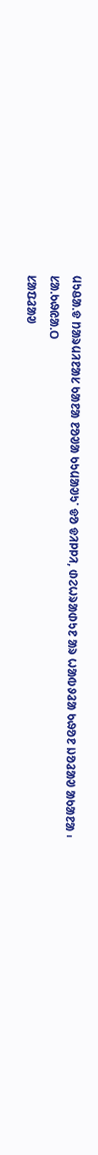ᱢᱩᱪᱟᱹᱫ ᱴᱟᱨᱢᱤᱱᱟᱥ ᱠᱟᱱᱟ ᱱᱚᱣᱟ ᱠᱩᱢᱟᱣᱩᱸ ᱫᱚ ᱫᱤᱞᱞᱤ, ᱰᱮᱦᱨᱟᱰᱩᱱ ᱟᱨ ᱦᱟᱵᱽᱲᱟ ᱠᱷᱚᱱ ᱡᱚᱲᱟᱣ ᱟᱠᱟᱱᱟ ᱾
ᱥᱟᱹᱠᱷᱭᱟᱹᱛ
ᱥᱟᱯᱲᱟᱣ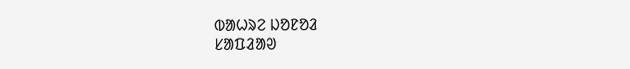ᱵᱟᱦᱨᱮ ᱡᱚᱱᱚᱲ
ᱥᱟᱯᱲᱟᱣ